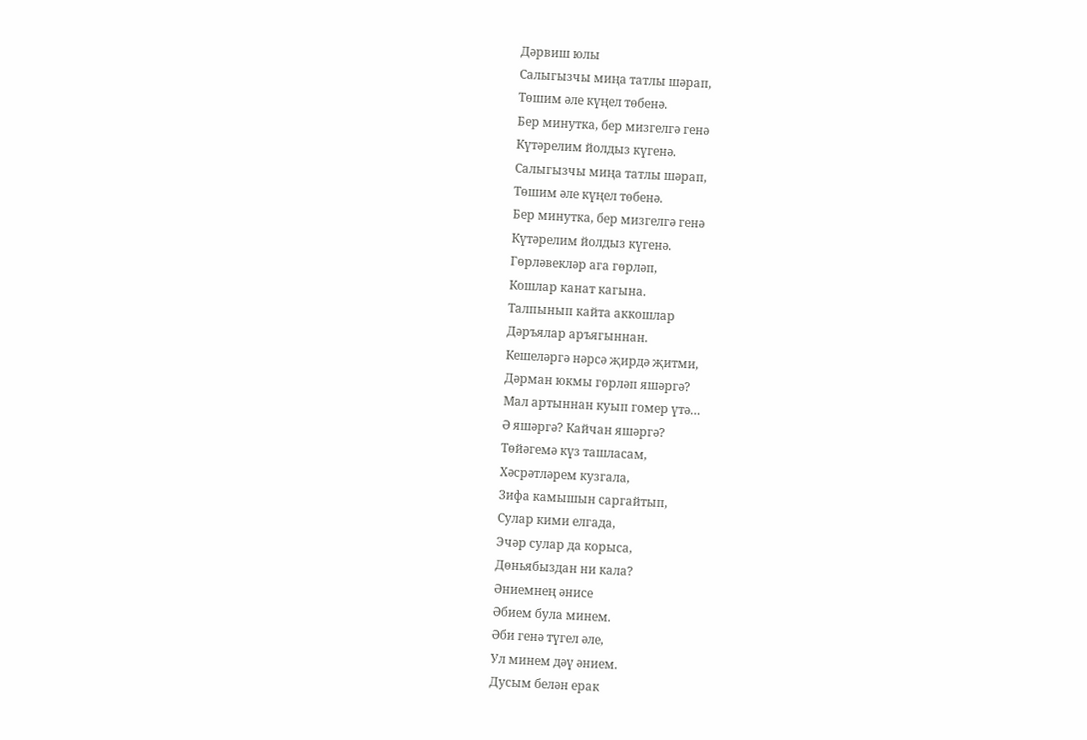Дәрвиш юлы
Салыгызчы миңа татлы шәрап,
Төшим әле күңел төбенә.
Бер минутка, бер мизгелгә генә
Күтәрелим йолдыз күгенә.
Салыгызчы миңа татлы шәрап,
Төшим әле күңел төбенә.
Бер минутка, бер мизгелгә генә
Күтәрелим йолдыз күгенә.
Гөрләвекләр ага гөрләп,
Кошлар канат кагына.
Талпынып кайта аккошлар
Дәръялар аръягыннан.
Кешеләргә нәрсә җирдә җитми,
Дәрман юкмы гѳрләп яшәргә?
Мал артыннан куып гомер үтә…
Ә яшәргә? Кайчан яшәргә?
Төйәгемә күз ташласам,
Хәсрәтләрем кузгала,
Зифа камышын саргайтып,
Сулар кими елгада,
Эчәр сулар да корыса,
Дөньябыздан ни кала?
Әниемнең әнисе
Әбием була минем.
Әби генә түгел әле,
Ул минем дәү әнием.
Дусым белән ерак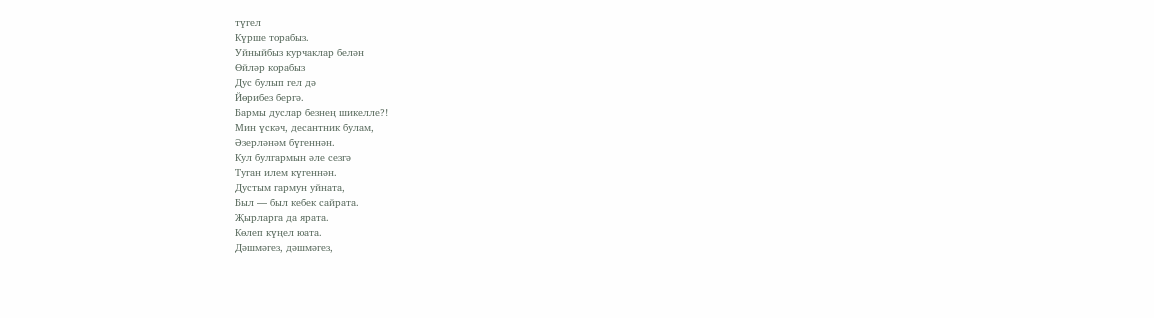түгел
Күрше торабыз.
Уйныйбыз курчаклар белән
Өйләр корабыз
Дус булып гел дә
Йөрибез бергә.
Бармы дуслар безнең шикелле?!
Мин үскәч, десантник булам,
Әзерләнәм бүгеннән.
Кул булгармын әле сезгә
Туган илем күгеннән.
Дустым гармун уйната,
Был — был кебек сайрата.
Җырларга да ярата.
Көлеп күңел юата.
Дәшмәгез, дәшмәгез,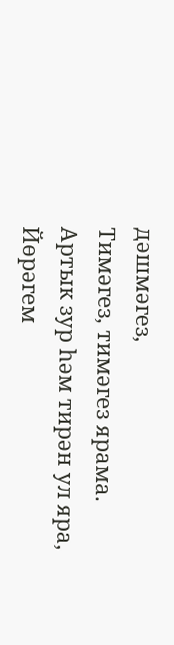дәшмәгез,
Тимәгез, тимәгез ярама.
Артык зур һәм тирән ул яра,
Йөрәгем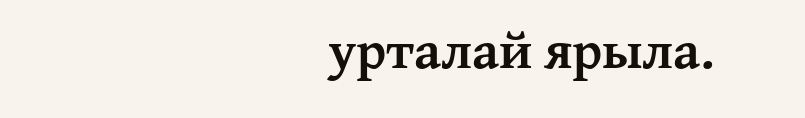урталай ярыла.